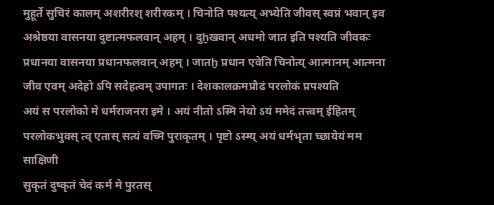मुहूर्ते सुचिरं कालम् अशरीरश् शरीरकम् । चिनोति पश्यत्य् अभ्येति जीवस् स्वप्नं भवान् इव
अश्रेष्ठया वासनया दुष्टात्मफलवान् अहम् । दुẖखवान् अधमो जात इति पश्यति जीवकः
प्रधानया वासनया प्रधानफलवान् अहम् । जातḫ प्रधान एवेति चिनोत्य् आत्मानम् आत्मना
जीव एवम् अदेहो ऽपि सदेहत्वम् उपागतः । देशकालक्रमप्रौढं परलोकं प्रपश्यति
अयं स परलोको मे धर्मराजनरा इमे । अयं नीतो ऽस्मि नेयो ऽयं ममेदं तत्त्वम् ईहितम्
परलोकभुवस् त्व् एतास् सत्यं वच्मि पुराकृतम् । पृष्टो ऽस्म्य् अयं धर्मभृता च्छायेयं मम साक्षिणी
सुकृतं दुष्कृतं चेदं कर्म मे पुरतस्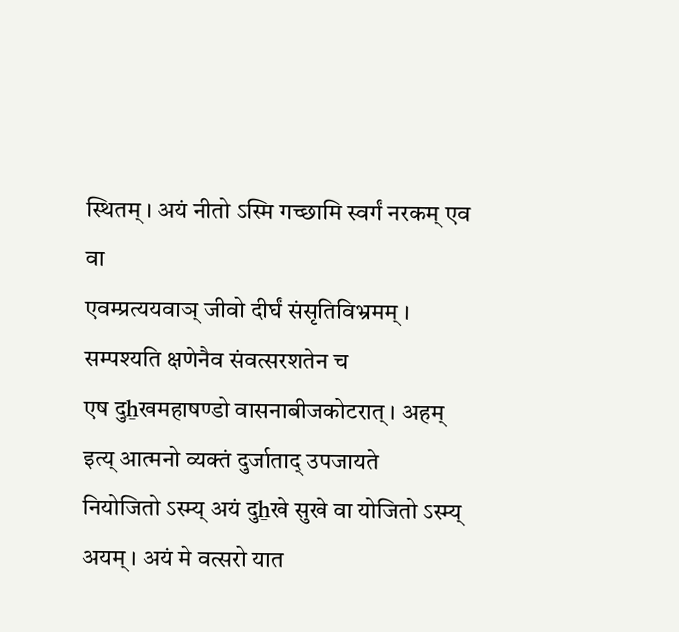स्थितम् । अयं नीतो ऽस्मि गच्छामि स्वर्गं नरकम् एव वा
एवम्प्रत्ययवाञ् जीवो दीर्घं संसृतिविभ्रमम् । सम्पश्यति क्षणेनैव संवत्सरशतेन च
एष दुẖखमहाषण्डो वासनाबीजकोटरात् । अहम् इत्य् आत्मनो व्यक्तं दुर्जाताद् उपजायते
नियोजितो ऽस्म्य् अयं दुẖखे सुखे वा योजितो ऽस्म्य् अयम् । अयं मे वत्सरो यात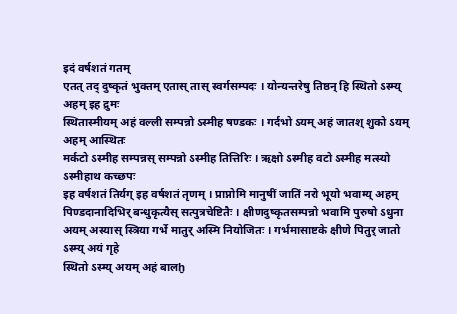इदं वर्षशतं गतम्
एतत् तद् दुष्कृतं भुक्तम् एतास् तास् स्वर्गसम्पदः । योन्यन्तरेषु तिष्ठन् हि स्थितो ऽस्म्य् अहम् इह द्रुमः
स्थितास्मीयम् अहं वल्ली सम्पन्नो ऽस्मीह षण्डकः । गर्दभो ऽयम् अहं जातश् शुको ऽयम् अहम् आस्थितः
मर्कटो ऽस्मीह सम्पन्नस् सम्पन्नो ऽस्मीह तित्तिरिः । ऋक्षो ऽस्मीह वटो ऽस्मीह मत्स्यो ऽस्मीहाथ कच्छपः
इह वर्षशतं तिर्यग् इह वर्षशतं तृणम् । प्राप्नोमि मानुषीं जातिं नरो भूयो भवाम्य् अहम्
पिण्डदानादिभिर् बन्धुकृत्यैस् सत्पुत्रचेष्टितैः । क्षीणदुष्कृतसम्पन्नो भवामि पुरुषो ऽधुना
अयम् अस्यास् स्त्रिया गर्भे मातुर् अस्मि नियोजितः । गर्भमासाष्टके क्षीणे पितुर् जातो ऽस्म्य् अयं गृहे
स्थितो ऽस्म्य् अयम् अहं बालḫ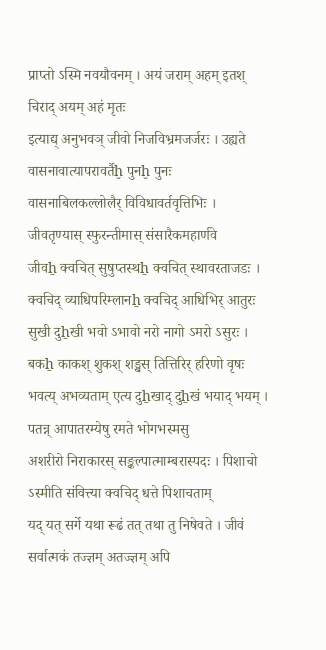प्राप्तो ऽस्मि नवयौवनम् । अयं जराम् अहम् इतश् चिराद् अयम् अहं मृतः
इत्याद्य् अनुभवञ् जीवो निजविभ्रमजर्जरः । उह्यते वासनावात्यापरावर्तैḫ पुनḫ पुनः
वासनाबिलकल्लोलैर् विविधावर्तवृत्तिभिः । जीवतृण्यास् स्फुरन्तीमास् संसारैकमहार्णवे
जीवẖ क्वचित् सुषुप्तस्थẖ क्वचित् स्थावरताजडः । क्वचिद् व्याधिपरिम्लानẖ क्वचिद् आधिभिर् आतुरः
सुखी दुẖखी भवो ऽभावो नरो नागो ऽमरो ऽसुरः । बकẖ काकश् शुकश् शङ्खस् तित्तिरिर् हरिणो वृषः
भवत्य् अभव्यताम् एत्य दुẖखाद् दुẖखं भयाद् भयम् । पतन्न् आपातरम्येषु रमते भोगभस्मसु
अशरीरो निराकारस् सङ्कल्पात्माम्बरास्पदः । पिशाचो ऽस्मीति संवित्त्या क्वचिद् धत्ते पिशाचताम्
यद् यत् सर्गे यथा रूढं तत् तथा तु निषेवते । जीवं सर्वात्मकं तज्ज्ञम् अतज्ज्ञम् अपि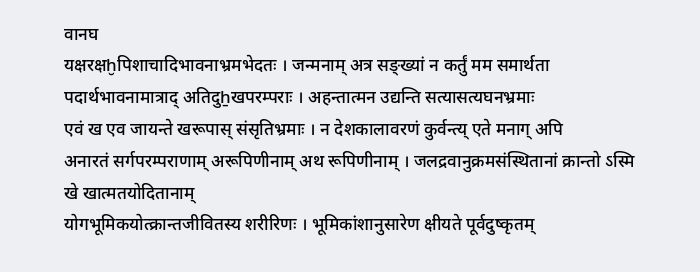वानघ
यक्षरक्षḫपिशाचादिभावनाभ्रमभेदतः । जन्मनाम् अत्र सङ्ख्यां न कर्तुं मम समार्थता
पदार्थभावनामात्राद् अतिदुẖखपरम्पराः । अहन्तात्मन उद्यन्ति सत्यासत्यघनभ्रमाः
एवं ख एव जायन्ते खरूपास् संसृतिभ्रमाः । न देशकालावरणं कुर्वन्त्य् एते मनाग् अपि
अनारतं सर्गपरम्पराणाम् अरूपिणीनाम् अथ रूपिणीनाम् । जलद्रवानुक्रमसंस्थितानां क्रान्तो ऽस्मि खे खात्मतयोदितानाम्
योगभूमिकयोत्क्रान्तजीवितस्य शरीरिणः । भूमिकांशानुसारेण क्षीयते पूर्वदुष्कृतम्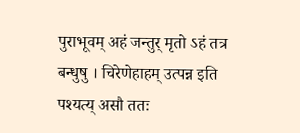पुराभूवम् अहं जन्तुर् मृतो ऽहं तत्र बन्धुषु । चिरेणेहाहम् उत्पन्न इति पश्यत्य् असौ ततः